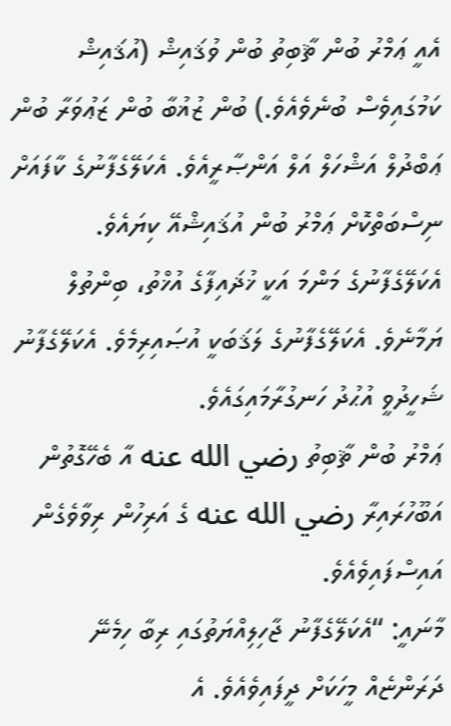އެއީ ޢަމްރު ބުން ޘާބިތު ބުން ވުޤައިޝް (އުޤައިޝް ކަމުގައިވެސް ބުނެވެއެވެ.) ބުން ޒުޣުބާ ބުން ޒަޢުވަރާ ބުން ޢަބްދުލް އަޝްހަލް އަލް އަންޞާރީއެވެ. އެކަލޭގެފާނުގެ ކާފައަށް ނިސްބަތްކޮށް ޢަމްރު ބުން އުޤައިޝްއޭ ކިޔައެވެ. އެކަލޭގެފާނުގެ މަންމަ އަކީ ޚުޛައިފާގެ އުޚްތު، ބިންތުލް ޔަމާނެވެ. އެކަލޭގެފާނުގެ ލަޤަބަކީ އުޞައިރިމެވެ. އެކަލޭގެފާނު ޝަހީދުވީ އުޙުދު ހަނގުރާމައިގައެވެ.
ޢަމްރު ބުން ޘާބިތު رضي الله عنه އާ ބެހޭގޮތުން އަބޫހުރައިރާ رضي الله عنه ގެ އަރިހުން ރިވާވެގެން އައިސްފައިވެއެވެ.
މާނައީ: “އެކަލޭގެފާނު ޖާހިލިއްޔަތުގައި ރިބާ ހިމެނޭ ދަރަންޏެއް މީހަކަށް ދީފައިވެއެވެ. އެ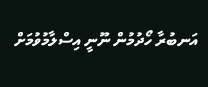އަނބުރާ ހޯދުމުން ނޫނީ އިސްލާމުވުމަށް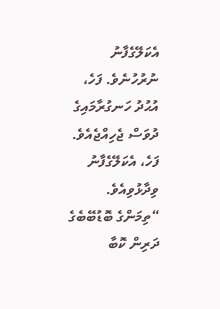އެކަލޭގެފާނު ނުރުހުނެވެ. ފަހެ، އުޙުދު ހަނގުރާމައިގެ ދުވަސް ޖެހިއްޖެއެވެ. ފަހެ، އެކަލޭގެފާނު ވިދާޅުވިއެވެ. “ތިމަންގެ ބޮޑުބޭބެގެ ދަރިން ކޮބާ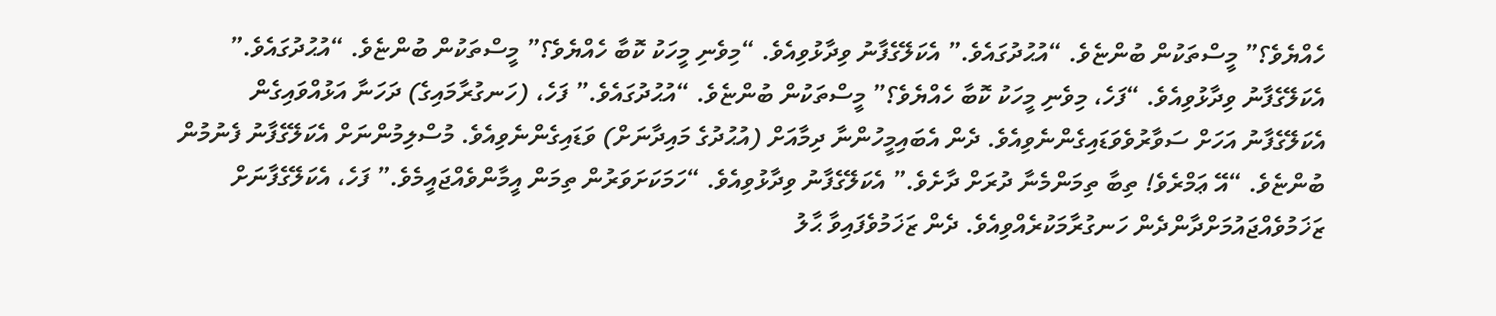ހެއްޔެވެ؟” މީސްތަކުން ބުންޏެވެ. “އުޙުދުގައެވެ.” އެކަލޭގެފާނު ވިދާޅުވިއެވެ. “މިވެނި މީހަކު ކޮބާ ހެއްޔެވެ؟” މީސްތަކުން ބުންޏެވެ. “އުޙުދުގައެވެ.” އެކަލޭގެފާނު ވިދާޅުވިއެވެ. “ފަހެ، މިވެނި މީހަކު ކޮބާ ހެއްޔެވެ؟” މީސްތަކުން ބުންޏެވެ. “އުޙުދުގައެވެ.” ފަހެ، (ހަނގުރާމައިގެ) ދަހަނާ އަޅުއްވައިގެން އެކަލޭގެފާނު އަހަށް ސަވާރުވެވަޑައިގެންނެވިއެވެ. ދެން އެބައިމީހުންނާ ދިމާއަށް (އުޙުދުގެ މައިދާނަށް) ވަޑައިގެންނެވިއެވެ. މުސްލިމުންނަށް އެކަލޭގެފާނު ފެނުމުން ބުންޏެވެ. “އޭ ޢަމްރެވެ! ތިބާ ތިމަންމެނާ ދުރަށް ދާށެވެ.” އެކަލޭގެފާނު ވިދާޅުވިއެވެ. “ހަމަކަށަވަރުން ތިމަން އީމާންވެއްޖައީމެވެ.” ފަހެ، އެކަލޭގެފާނަށް ޒަޚަމުވެއްޖައުމަށްދާންދެން ހަނގުރާމަކުރެއްވިއެވެ. ދެން ޒަޚަމުވެފައިވާ ޙާލު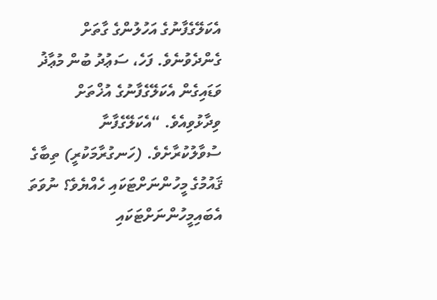އެކަލޭގެފާނުގެ އަހުލުންގެ ގާތަށް ގެންދެވުނެވެ. ފަހެ، ސަޢުދު ބުން މުޢާޛު ވަޑައިގެން އެކަލޭގެފާނުގެ އުޚްތަށް ވިދާޅުވިއެވެ. “އެކަލޭގެފާނާ ސުވާލުކުރާށެވެ. (ހަނގުރާމަކުރީ) ތިބާގެ ޤައުމުގެ މީހުންނަށްޓަކައި ހެއްޔެވެ؟ ނުވަތަ އެބައިމީހުންނަށްޓަކައި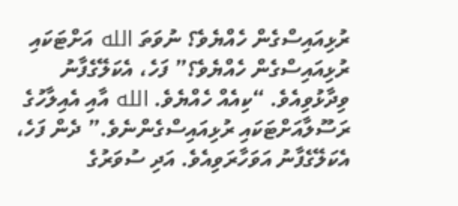ރުޅިއައިސްގެން ހެއްޔެވެ؟ ނުވަތަ الله އަށްޓަކައި ރުޅިއައިސްގެން ހެއްޔެވެ؟” ފަހެ، އެކަލޭގެފާނު ވިދާޅުވިއެވެ. “ކިއެއް ހެއްޔެވެ. الله އާއި އެއިލާހުގެ ރަސޫލާއަށްޓަކައި ރުޅިއައިސްގެންނެވެ.” ދެން ފަހެ، އެކަލޭގެފާނު އަވަހާރަވިއެވެ. އަދި ސުވަރުގެ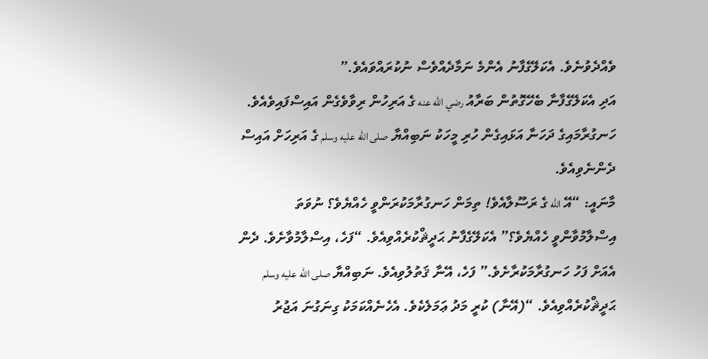ވެއްދެވުނެވެ. އެކަލޭގެފާނު އެންމެ ނަމާދެއްވެސް ނުކުރައްވައެވެ.”
އަދި އެކަލޭގެފާނާ ބެހޭގޮތުން ބަރާއު رضي الله عنه ގެ އަރިހުން ރިވާވެގެން އައިސްފައިވެއެވެ. ހަނގުރާމައިގެ ދަހަނާ އަޅައިގެން ހުރި މީހަކު ނަބިއްޔާ صلى الله عليه وسلم ގެ އަރިހަށް އައިސް ދެންނެވިއެވެ.
މާނައީ: “އޭ الله ގެ ރަސޫލާއެވެ! ތިމަން ހަނގުރާމަކުރަންވީ ހެއްޔެވެ؟ ނުވަތަ އިސްލާމުވާންވީ ހެއްޔެވެ؟” އެކަލޭގެފާނު ޙަދީޘްކުރެއްވިއެވެ. “ފަހެ، އިސްލާމުވާށެވެ. ދެން އެއަށް ފަހު ހަނގުރާމަކުރާށެވެ.” ފަހެ، އޭނާ ޤަތުލުވިއެވެ. ނަބިއްޔާ صلى الله عليه وسلم ޙަދީޘްކުރެއްވިއެވެ. “(އޭނާ) ކުރީ މަދު ޢަމަލެކެވެ. އެހެނެއްކަމަކު ގިނަގުނަ އަޖުރު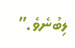ލިބުނެވެ.”